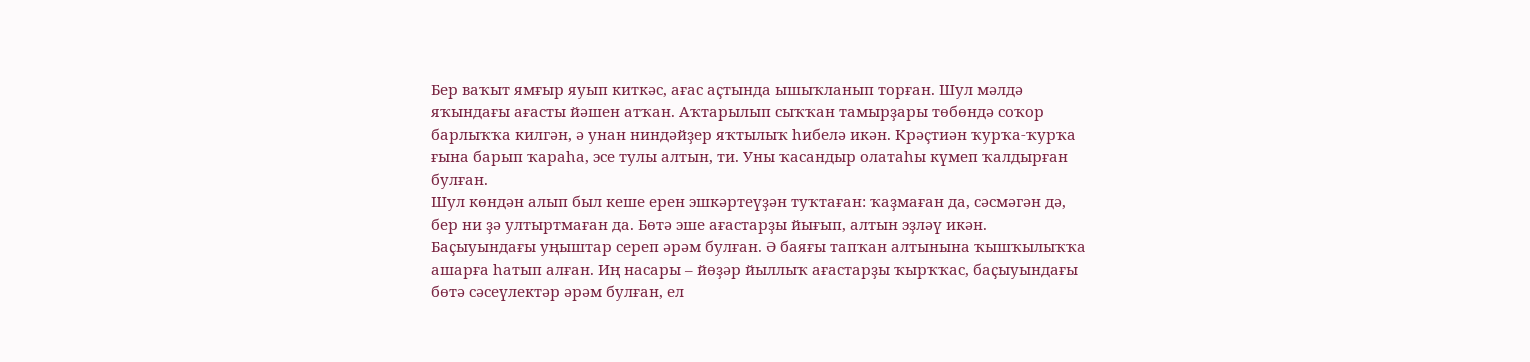Бер ваҡыт ямғыр яуып киткәс, ағас аҫтында ышыҡланып торған. Шул мәлдә яҡындағы ағасты йәшен атҡан. Аҡтарылып сыҡҡан тамырҙары төбөндә соҡор барлыҡҡа килгән, ә унан ниндәйҙер яҡтылыҡ һибелә икән. Крәҫтиән ҡурҡа-ҡурҡа ғына барып ҡараһа, эсе тулы алтын, ти. Уны ҡасандыр олатаһы күмеп ҡалдырған булған.
Шул көндән алып был кеше ерен эшкәртеүҙән туҡтаған: ҡаҙмаған да, сәсмәгән дә, бер ни ҙә ултыртмаған да. Бөтә эше ағастарҙы йығып, алтын эҙләү икән. Баҫыуындағы уңыштар сереп әрәм булған. Ә баяғы тапҡан алтынына ҡышҡылыҡҡа ашарға һатып алған. Иң насары – йөҙәр йыллыҡ ағастарҙы ҡырҡҡас, баҫыуындағы бөтә сәсеүлектәр әрәм булған, ел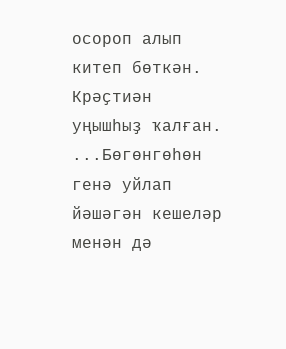осороп алып китеп бөткән. Крәҫтиән уңышһыҙ ҡалған.
...Бөгөнгөһөн генә уйлап йәшәгән кешеләр менән дә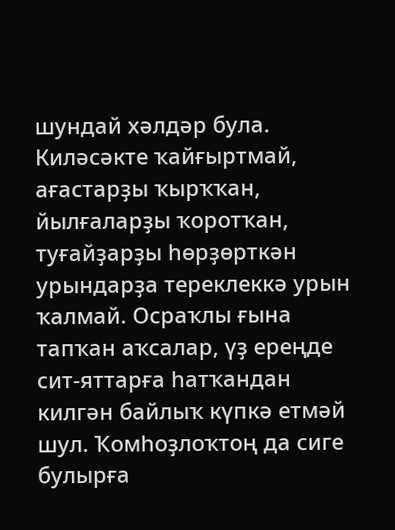шундай хәлдәр була. Киләсәкте ҡайғыртмай, ағастарҙы ҡырҡҡан, йылғаларҙы ҡоротҡан, туғайҙарҙы һөрҙөрткән урындарҙа тереклеккә урын ҡалмай. Осраҡлы ғына тапҡан аҡсалар, үҙ ереңде сит-яттарға һатҡандан килгән байлыҡ күпкә етмәй шул. Ҡомһоҙлоҡтоң да сиге булырға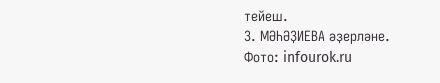тейеш.
З. МӘҺӘҘИЕВА әҙерләне.
Фото: infourok.ru